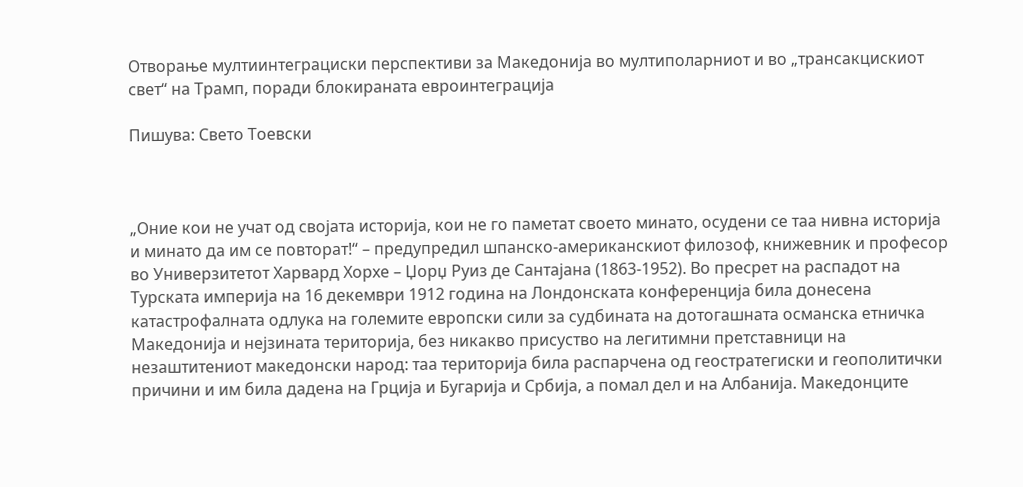Отворање мултиинтеграциски перспективи за Македонија во мултиполарниот и во „трансакцискиот свет“ на Трамп, поради блокираната евроинтеграција

Пишува: Свето Тоевски



„Оние кои не учат од својата историја, кои не го паметат своето минато, осудени се таа нивна историја и минато да им се повторат!“ – предупредил шпанско-американскиот филозоф, книжевник и професор во Универзитетот Харвард Хорхе – Џорџ Руиз де Сантајана (1863-1952). Во пресрет на распадот на Турската империја на 16 декември 1912 година на Лондонската конференција била донесена катастрофалната одлука на големите европски сили за судбината на дотогашната османска етничка Македонија и нејзината територија, без никакво присуство на легитимни претставници на незаштитениот македонски народ: таа територија била распарчена од геостратегиски и геополитички причини и им била дадена на Грција и Бугарија и Србија, а помал дел и на Албанија. Македонците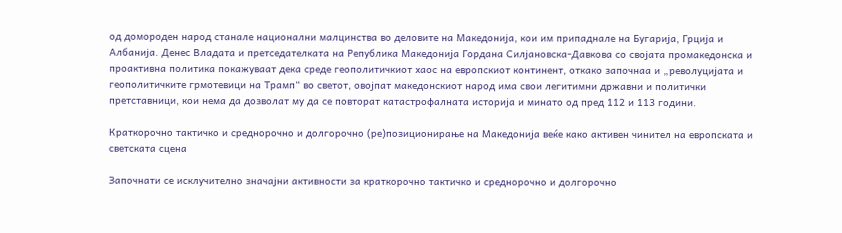од домороден народ станале национални малцинства во деловите на Македонија, кои им припаднале на Бугарија, Грција и Албанија. Денес Владата и претседателката на Република Македонија Гордана Силјановска-Давкова со својата промакедонска и проактивна политика покажуваат дека среде геополитичкиот хаос на европскиот континент, откако започнаа и „револуцијата и геополитичките грмотевици на Трамп“ во светот, овојпат македонскиот народ има свои легитимни државни и политички претставници, кои нема да дозволат му да се повторат катастрофалната историја и минато од пред 112 и 113 години.

Краткорочно тактичко и среднорочно и долгорочно (ре)позиционирање на Македонија веќе како активен чинител на европската и светската сцена

Започнати се исклучително значајни активности за краткорочно тактичко и среднорочно и долгорочно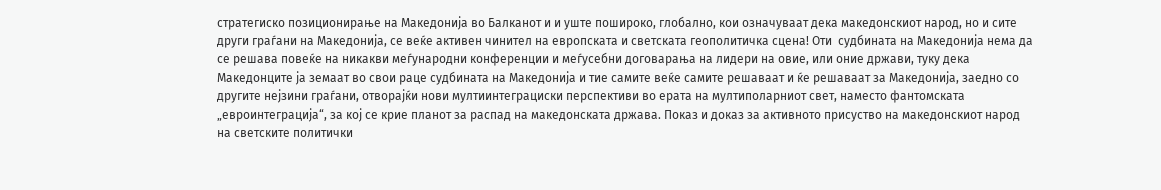стратегиско позиционирање на Македонија во Балканот и и уште пошироко, глобално, кои означуваат дека македонскиот народ, но и сите други граѓани на Македонија, се веќе активен чинител на европската и светската геополитичка сцена! Оти  судбината на Македонија нема да се решава повеќе на никакви меѓународни конференции и меѓусебни договарања на лидери на овие, или оние држави, туку дека Македонците ја земаат во свои раце судбината на Македонија и тие самите веќе самите решаваат и ќе решаваат за Македонија, заедно со другите нејзини граѓани, отворајќи нови мултиинтеграциски перспективи во ерата на мултиполарниот свет, наместо фантомската „евроинтеграција“, за кој се крие планот за распад на македонската држава. Показ и доказ за активното присуство на македонскиот народ на светските политички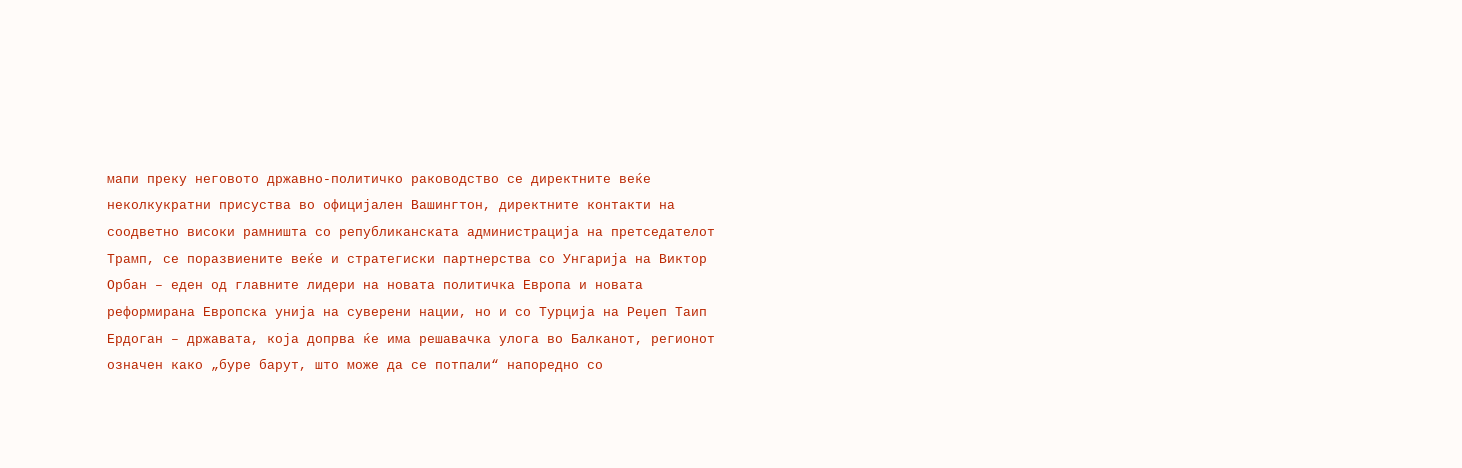мапи преку неговото државно-политичко раководство се директните веќе неколкукратни присуства во официјален Вашингтон, директните контакти на соодветно високи рамништа со републиканската администрација на претседателот Трамп, се поразвиените веќе и стратегиски партнерства со Унгарија на Виктор Орбан – еден од главните лидери на новата политичка Европа и новата реформирана Европска унија на суверени нации, но и со Турција на Реџеп Таип Ердоган – државата, која допрва ќе има решавачка улога во Балканот, регионот означен како „буре барут, што може да се потпали“ напоредно со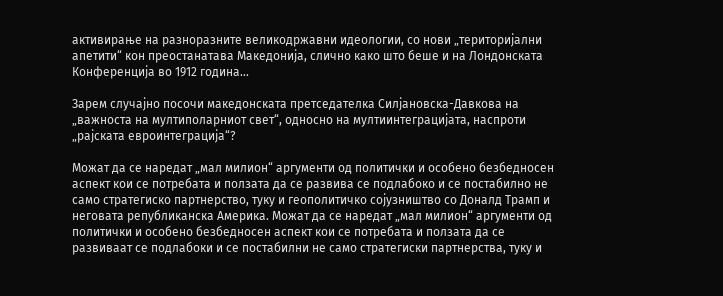активирање на разноразните великодржавни идеологии, со нови „територијални апетити“ кон преостанатава Македонија, слично како што беше и на Лондонската Конференција во 1912 година…

Зарем случајно посочи македонската претседателка Силјановска-Давкова на „важноста на мултиполарниот свет“, односно на мултиинтеграцијата, наспроти „рајската евроинтеграција“?

Можат да се наредат „мал милион“ аргументи од политички и особено безбедносен аспект кои се потребата и ползата да се развива се подлабоко и се постабилно не само стратегиско партнерство, туку и геополитичко сојузништво со Доналд Трамп и неговата републиканска Америка. Можат да се наредат „мал милион“ аргументи од политички и особено безбедносен аспект кои се потребата и ползата да се развиваат се подлабоки и се постабилни не само стратегиски партнерства, туку и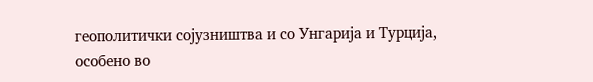геополитички сојузништва и со Унгарија и Турција, особено во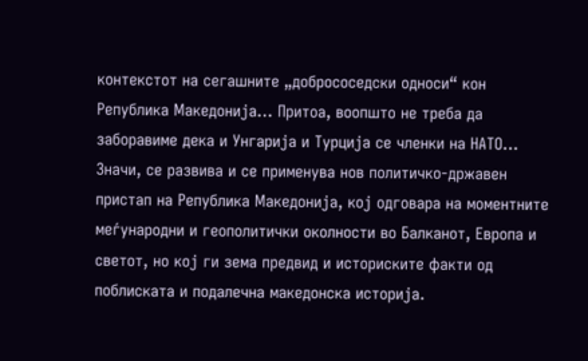контекстот на сегашните „добрососедски односи“ кон Република Македонија… Притоа, воопшто не треба да заборавиме дека и Унгарија и Турција се членки на НАТО… Значи, се развива и се применува нов политичко-државен пристап на Република Македонија, кој одговара на моментните меѓународни и геополитички околности во Балканот, Европа и светот, но кој ги зема предвид и историските факти од поблиската и подалечна македонска историја.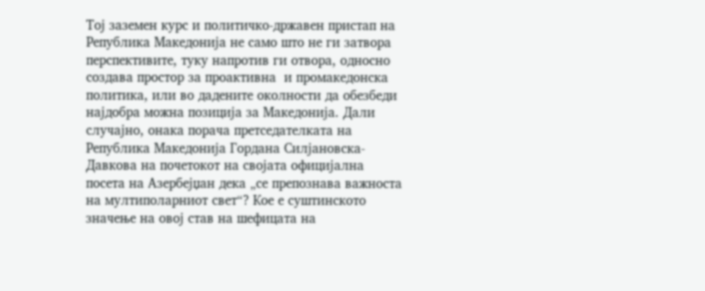Тој заземен курс и политичко-државен пристап на Република Македонија не само што не ги затвора перспективите, туку напротив ги отвора, односно создава простор за проактивна  и промакедонска политика, или во дадените околности да обезбеди најдобра можна позиција за Македонија. Дали случајно, онака порача претседателката на Република Македонија Гордана Силјановска-Давкова на почетокот на својата официјална посета на Азербејџан дека „се препознава важноста на мултиполарниот свет“? Кое е суштинското значење на овој став на шефицата на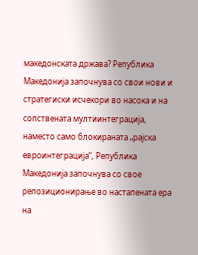македонската држава? Република Македонија започнува со свои нови и стратегиски исчекори во насока и на сопствената мултиинтеграција, наместо само блокираната „рајска евроинтеграција“, Република Македонија започнува со свое репозиционирање во настапената ера на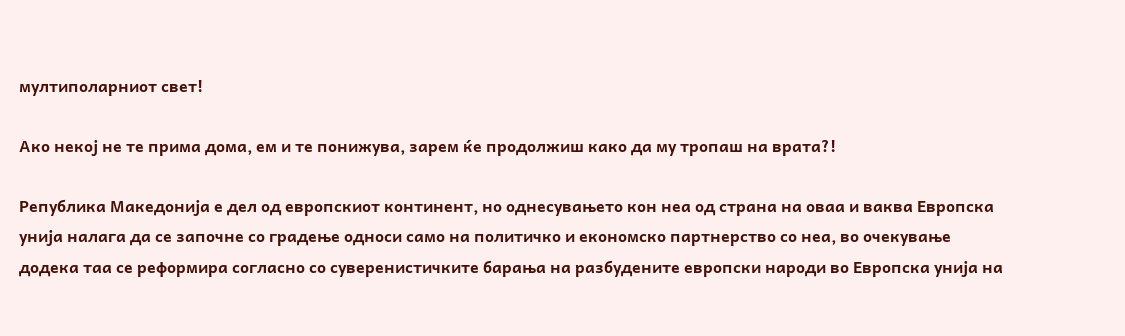мултиполарниот свет!

Ако некој не те прима дома, ем и те понижува, зарем ќе продолжиш како да му тропаш на врата?!

Република Македонија е дел од европскиот континент, но однесувањето кон неа од страна на оваа и ваква Европска унија налага да се започне со градење односи само на политичко и економско партнерство со неа, во очекување додека таа се реформира согласно со суверенистичките барања на разбудените европски народи во Европска унија на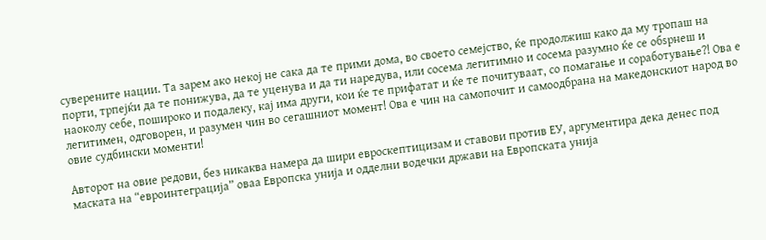суверените нации. Та зарем ако некој не сака да те прими дома, во своето семејство, ќе продолжиш како да му тропаш на порти, трпејќи да те понижува, да те уценува и да ти наредува, или сосема легитимно и сосема разумно ќе се обѕрнеш и наоколу себе, пошироко и подалеку, кај има други, кои ќе те прифатат и ќе те почитуваат, со помагање и соработување?! Ова е легитимен, одговорен, и разумен чин во сегашниот момент! Ова е чин на самопочит и самоодбрана на македонскиот народ во овие судбински моменти!

Авторот на овие редови, без никаква намера да шири евроскептицизам и ставови против ЕУ, аргументира дека денес под маската на “евроинтеграција” оваа Европска унија и одделни водечки држави на Европската унија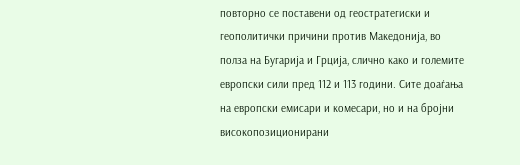повторно се поставени од геостратегиски и геополитички причини против Македонија, во полза на Бугарија и Грција, слично како и големите европски сили пред 112 и 113 години. Сите доаѓања на европски емисари и комесари, но и на бројни високопозиционирани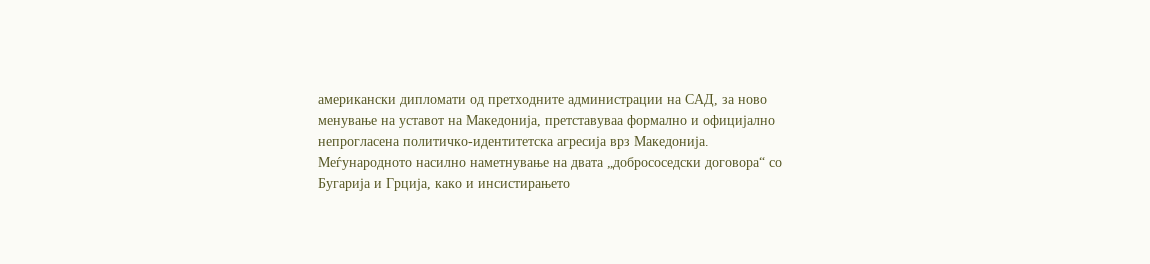американски дипломати од претходните администрации на САД, за ново менување на уставот на Македонија, претставуваа формално и официјално непрогласена политичко-идентитетска агресија врз Македонија. Меѓународното насилно наметнување на двата „добрососедски договора“ со Бугарија и Грција, како и инсистирањето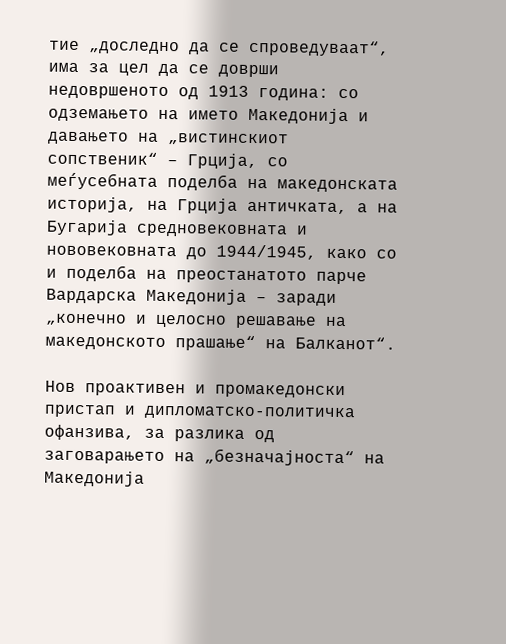тие „доследно да се спроведуваат“, има за цел да се доврши  недовршеното од 1913 година: со одземањето на името Македонија и давањето на „вистинскиот сопственик“ – Грција, со меѓусебната поделба на македонската историја, на Грција античката, а на Бугарија средновековната и нововековната до 1944/1945, како со и поделба на преостанатото парче Вардарска Македонија – заради „конечно и целосно решавање на македонското прашање“ на Балканот“.

Нов проактивен и промакедонски пристап и дипломатско-политичка офанзива, за разлика од заговарањето на „безначајноста“ на Македонија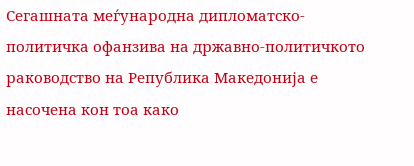Сегашната меѓународна дипломатско-политичка офанзива на државно-политичкото раководство на Република Македонија е насочена кон тоа како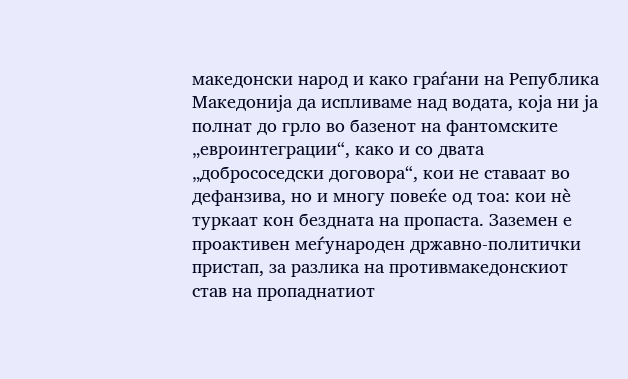македонски народ и како граѓани на Република Македонија да испливаме над водата, која ни ја полнат до грло во базенот на фантомските „евроинтеграции“, како и со двата „добрососедски договора“, кои не ставаат во дефанзива, но и многу повеќе од тоа: кои нѐ туркаат кон бездната на пропаста. Заземен е проактивен меѓународен државно-политички пристап, за разлика на противмакедонскиот став на пропаднатиот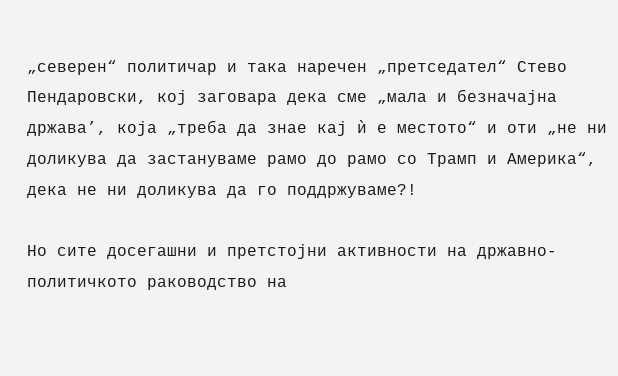„северен“ политичар и така наречен „претседател“ Стево Пендаровски, кој заговара дека сме „мала и безначајна држава’, која „треба да знае кај ѝ е местото“ и оти „не ни доликува да застануваме рамо до рамо со Трамп и Америка“, дека не ни доликува да го поддржуваме?!

Но сите досегашни и претстојни активности на државно-политичкото раководство на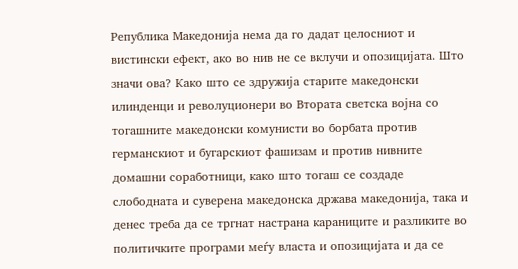Република Македонија нема да го дадат целосниот и вистински ефект, ако во нив не се вклучи и опозицијата. Што значи ова? Како што се здружија старите македонски илинденци и револуционери во Втората светска војна со тогашните македонски комунисти во борбата против германскиот и бугарскиот фашизам и против нивните домашни соработници, како што тогаш се создаде слободната и суверена македонска држава македонија, така и денес треба да се тргнат настрана караниците и разликите во политичките програми меѓу власта и опозицијата и да се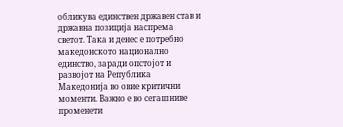обликува единствен државен став и државна позиција наспрема светот. Така и денес е потребно македонското национално единство, заради опстојот и развојот на Република Македонија во овие критични моменти. Важно е во сегашниве променети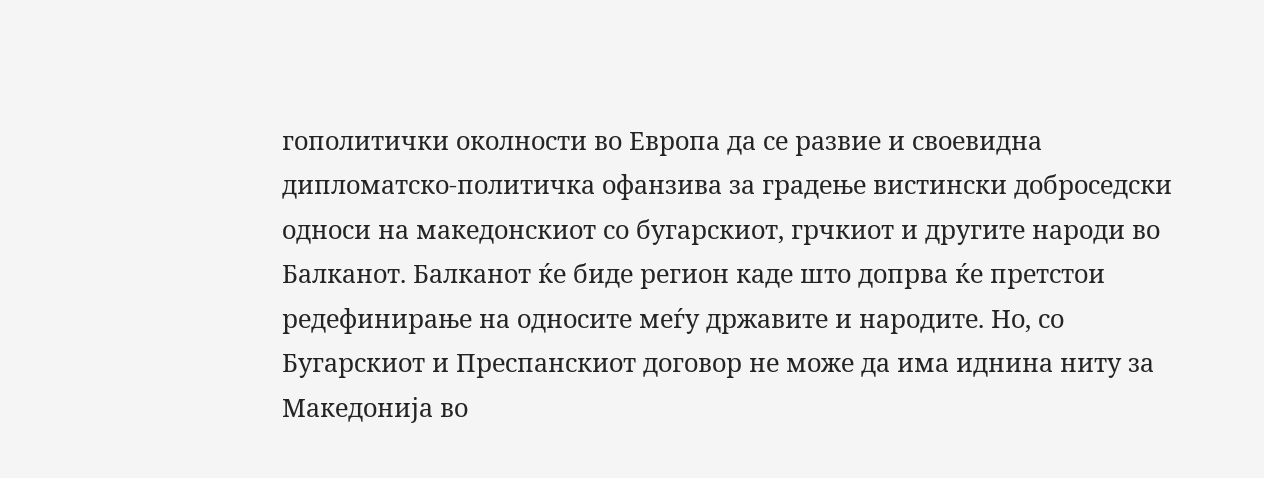гополитички околности во Европа да се развие и своевидна дипломатско-политичка офанзива за градење вистински доброседски односи на македонскиот со бугарскиот, грчкиот и другите народи во Балканот. Балканот ќе биде регион каде што допрва ќе претстои редефинирање на односите меѓу државите и народите. Но, со Бугарскиот и Преспанскиот договор не може да има иднина ниту за Македонија во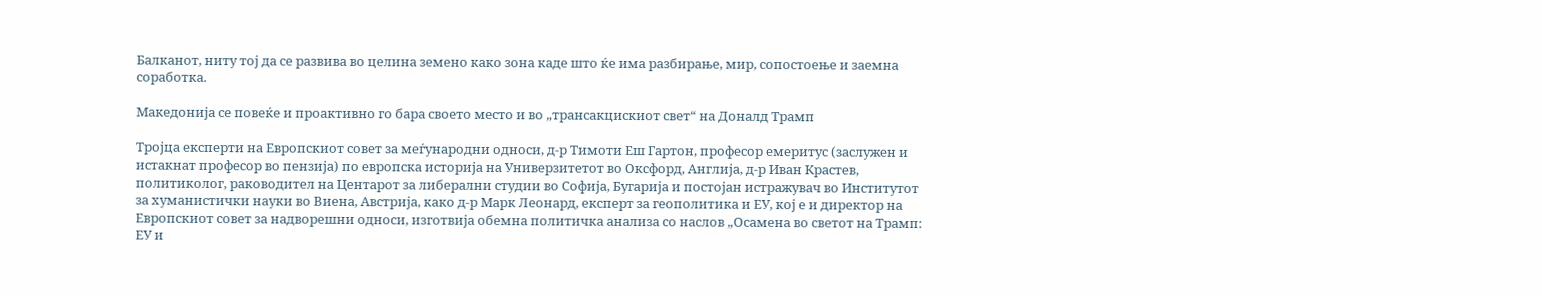Балканот, ниту тој да се развива во целина земено како зона каде што ќе има разбирање, мир, сопостоење и заемна соработка.

Македонија се повеќе и проактивно го бара своето место и во „трансакцискиот свет“ на Доналд Трамп

Тројца експерти на Европскиот совет за меѓународни односи, д-р Тимоти Еш Гартон, професор емеритус (заслужен и истакнат професор во пензија) по европска историја на Универзитетот во Оксфорд, Англија, д-р Иван Крастев, политиколог, раководител на Центарот за либерални студии во Софија, Бугарија и постојан истражувач во Институтот за хуманистички науки во Виена, Австрија, како д-р Марк Леонард, експерт за геополитика и ЕУ, кој е и директор на Европскиот совет за надворешни односи, изготвија обемна политичка анализа со наслов „Осамена во светот на Трамп: ЕУ и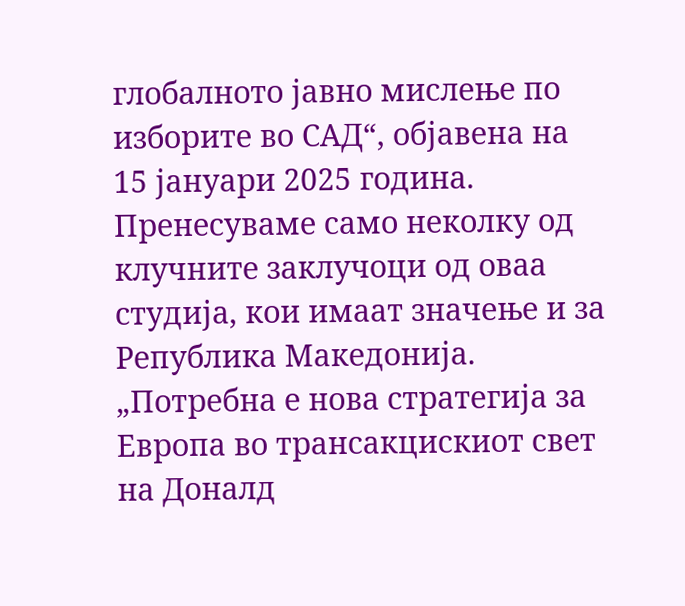глобалното јавно мислење по изборите во САД“, објавена на 15 јануари 2025 година. Пренесуваме само неколку од клучните заклучоци од оваа студија, кои имаат значење и за Република Македонија. „Потребна е нова стратегија за Европа во трансакцискиот свет на Доналд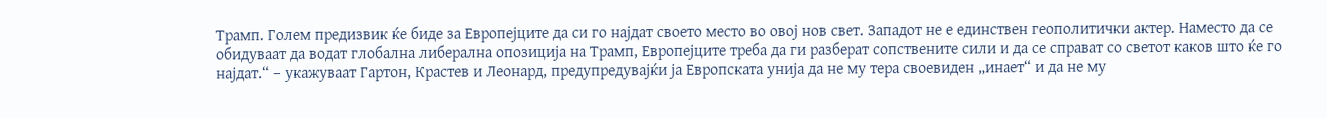Трамп. Голем предизвик ќе биде за Европејците да си го најдат своето место во овој нов свет. Западот не е единствен геополитички актер. Наместо да се обидуваат да водат глобална либерална опозиција на Трамп, Европејците треба да ги разберат сопствените сили и да се справат со светот каков што ќе го најдат.“ – укажуваат Гартон, Крастев и Леонард, предупредувајќи ја Европската унија да не му тера своевиден „инает“ и да не му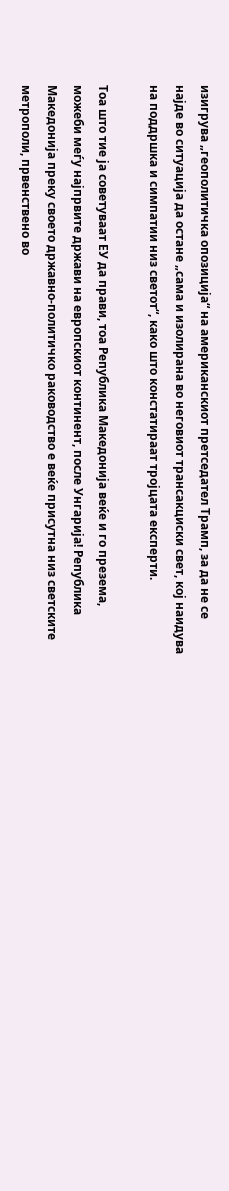изигрува „геополитичка опозиција“ на американскиот претседател Трамп, за да не се најде во ситуација да остане „сама и изолирана во неговиот трансакциски свет, кој наидува на поддршка и симпатии низ светот“, како што констатираат тројцата експерти.

Тоа што тие ја советуваат ЕУ да прави, тоа Република Македонија веќе и го презема, можеби меѓу најпрвите држави на европскиот континент, после Унгарија! Република Македонија преку своето државно-политичко раководство е веќе присутна низ светските метрополи, првенствено во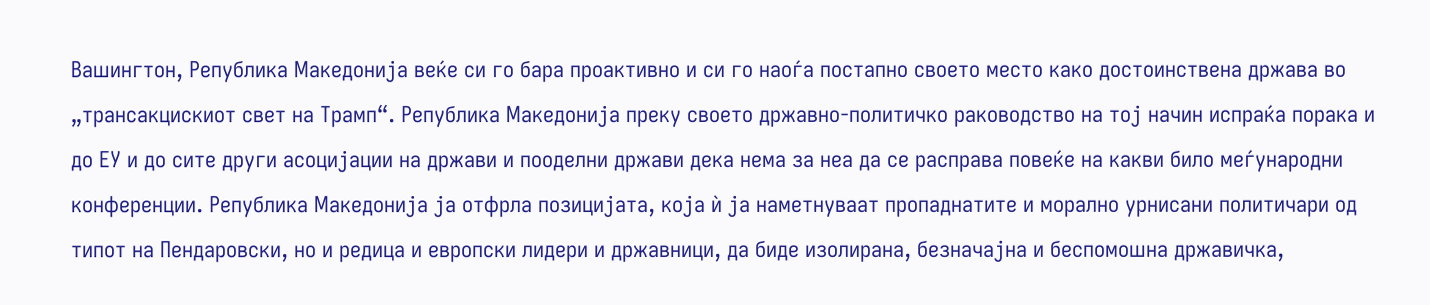Вашингтон, Република Македонија веќе си го бара проактивно и си го наоѓа постапно своето место како достоинствена држава во „трансакцискиот свет на Трамп“. Република Македонија преку своето државно-политичко раководство на тој начин испраќа порака и до ЕУ и до сите други асоцијации на држави и пооделни држави дека нема за неа да се расправа повеќе на какви било меѓународни конференции. Република Македонија ја отфрла позицијата, која ѝ ја наметнуваат пропаднатите и морално урнисани политичари од типот на Пендаровски, но и редица и европски лидери и државници, да биде изолирана, безначајна и беспомошна државичка,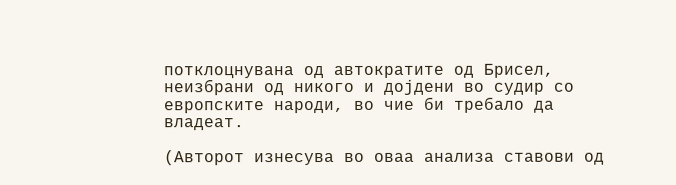потклоцнувана од автократите од Брисел, неизбрани од никого и дојдени во судир со европските народи, во чие би требало да владеат.

(Авторот изнесува во оваа анализа ставови од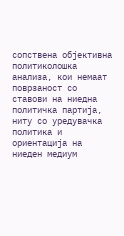сопствена објективна политиколошка анализа, кои немаат поврзаност со ставови на ниедна политичка партија, ниту со уредувачка политика и ориентација на ниеден медиум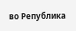во Република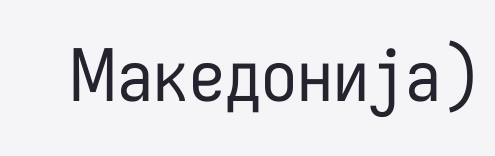Македонија)